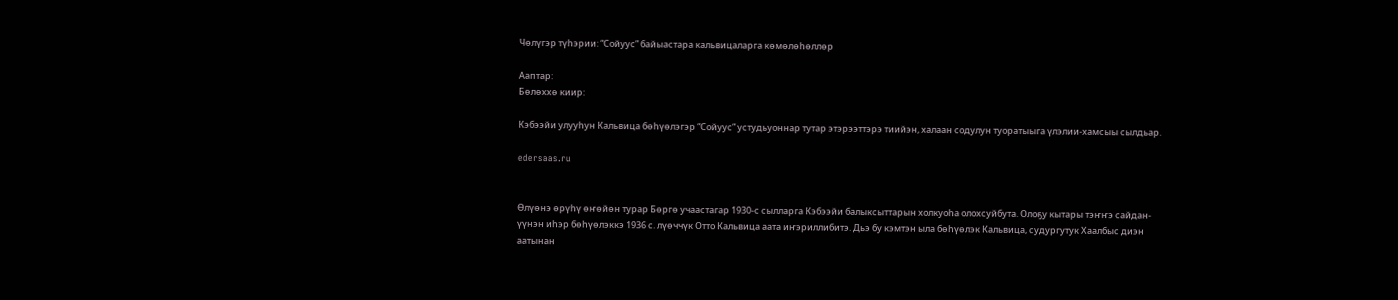Чөлүгэр түһэрии: “Сойуус” байыастара кальвицаларга көмөлөһөллөр

Ааптар:
Бөлөххө киир:

Кэбээйи улууһун Кальвица бөһүөлэгэр “Сойуус” устудьуоннар тутар этэрээттэрэ тиийэн, халаан содулун туоратыыга үлэлии-хамсыы сылдьар.

edersaas.ru


Өлүөнэ өрүһү өҥөйөн турар Бөргө учаастагар 1930-с сылларга Кэбээйи балыксыттарын холкуоһа олохсуйбута. Олоҕу кытары тэҥҥэ сайдан-үүнэн иһэр бөһүөлэккэ 1936 с. лүөччүк Отто Кальвица аата иҥэриллибитэ. Дьэ бу кэмтэн ыла бөһүөлэк Кальвица, судургутук Хаалбыс диэн аатынан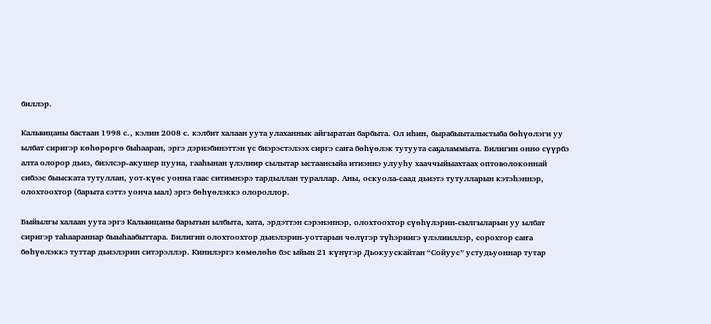биллэр.

Кальвицаны бастаан 1998 с., кэлин 2008 с. кэлбит халаан уута улаханнык айгыратан барбыта. Ол иһин, бырабыыталыстыба бөһүөлэги уу ылбат сиригэр көһөрөргө быһааран, эргэ дэриэбинэттэн үс биэрэстэлээх сиргэ саҥа бөһүөлэк тутуута саҕаламмыта. Билигин онно сүүрбэ алта олорор дьиэ, биэлсэр-акушер пууна, гааһынан үлэлиир сылытар ыстаансыйа итиэннэ улууһу хааччыйыахтаах оптоволоконнай сибээс быыската тутуллан, уот-күөс уонна гаас ситимнэрэ тардыллан тураллар. Аны, оскуола-саад дьиэтэ тутулларын кэтэһэннэр, олохтоохтор (барыта сэттэ уонча ыал) эргэ бөһүөлэккэ олороллор.

Быйылгы халаан уута эргэ Кальвицаны барытын ылбыта, хата, эрдэттэн сэрэнэннэр, олохтоохтор сүөһүлэрин-сылгыларын уу ылбат сиригэр таһаараннар быыһаабыттара. Билигин олохтоохтор дьиэлэрин-уоттарын чөлүгэр түһэриигэ үлэлииллэр, сорохтор саҥа бөһүөлэккэ туттар дьиэлэрин ситэрэллэр. Кинилэргэ көмөлөһө бэс ыйын 21 күнүгэр Дьокуускайтан “Сойуус” устудьуоннар тутар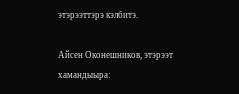этэрээттэрэ кэлбитэ.

Айсен Оконешников, этэрээт хамандыыра: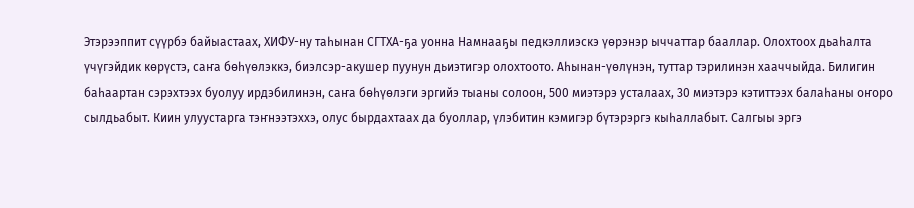Этэрээппит сүүрбэ байыастаах, ХИФУ-ну таһынан СГТХА-ҕа уонна Намнааҕы педкэллиэскэ үөрэнэр ыччаттар бааллар. Олохтоох дьаһалта үчүгэйдик көрүстэ, саҥа бөһүөлэккэ, биэлсэр-акушер пуунун дьиэтигэр олохтоото. Аһынан-үөлүнэн, туттар тэрилинэн хааччыйда. Билигин баһаартан сэрэхтээх буолуу ирдэбилинэн, саҥа бөһүөлэги эргийэ тыаны солоон, 500 миэтэрэ усталаах, 30 миэтэрэ кэтиттээх балаһаны оҥоро сылдьабыт. Киин улуустарга тэҥнээтэххэ, олус бырдахтаах да буоллар, үлэбитин кэмигэр бүтэрэргэ кыһаллабыт. Салгыы эргэ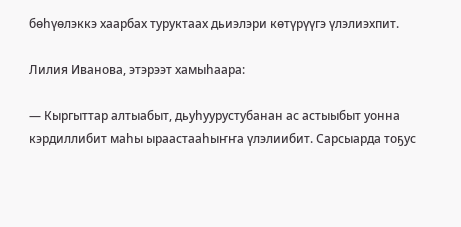бөһүөлэккэ хаарбах туруктаах дьиэлэри көтүрүүгэ үлэлиэхпит.

Лилия Иванова, этэрээт хамыһаара:

— Кыргыттар алтыабыт, дьуһуурустубанан ас астыыбыт уонна кэрдиллибит маһы ыраастааһыҥҥа үлэлиибит. Сарсыарда тоҕус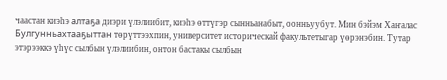чаастан киэһэ алтаҕа диэри үлэлиибит, киэһэ өттүгэр сынньанабыт, оонньуубут. Мин бэйэм Хаҥалас Булгунньахтааҕыттан төрүттээхпин, университет историческай факультетыгар үөрэнэбин. Тутар этэрээккэ үһүс сылбын үлэлиибин, онтон бастакы сылбын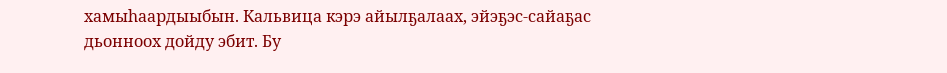хамыһаардыыбын. Кальвица кэрэ айылҕалаах, эйэҕэс-сайаҕас дьонноох дойду эбит. Бу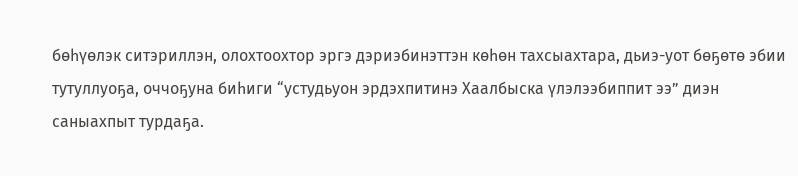бөһүөлэк ситэриллэн, олохтоохтор эргэ дэриэбинэттэн көһөн тахсыахтара, дьиэ-уот бөҕөтө эбии тутуллуоҕа, оччоҕуна биһиги “устудьуон эрдэхпитинэ Хаалбыска үлэлээбиппит ээ” диэн саныахпыт турдаҕа.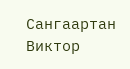Сангаартан Виктор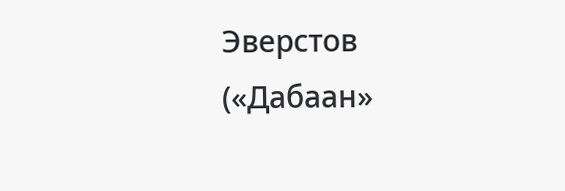Эверстов («Дабаан»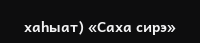хаһыат) «Саха сирэ»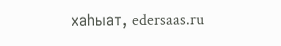хаһыат, edersaas.ru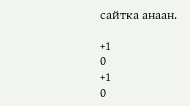сайтка анаан.

+1
0
+1
0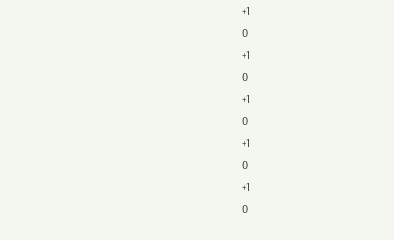+1
0
+1
0
+1
0
+1
0
+1
0